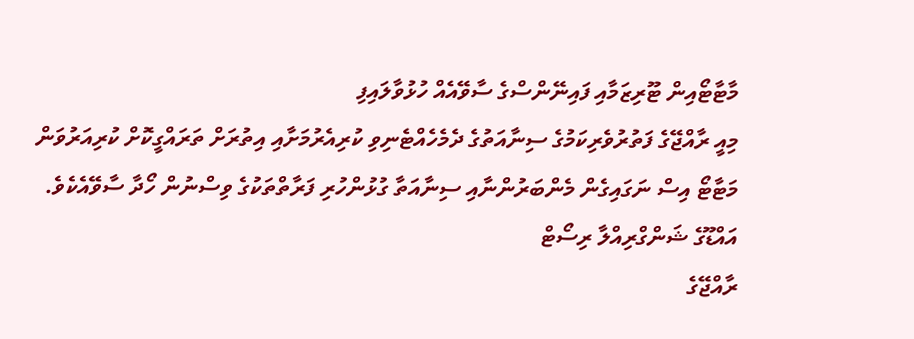މާޓާޓޯއިން ޓޫރިޒަމާއި ފައިނޭންސްގެ ސާވޭއެއް ހުޅުވާލައިފި
މިއީ ރާއްޖޭގެ ފަތުރުވެރިކަމުގެ ސިނާއަތުގެ ދެމެހެއްޓެނިވި ކުރިއެރުމަށާއި އިތުރަށް ތަރައްގީކޮށް ކުރިއަރުވަން މަޓާޓޯ އިސް ނަގައިގެން މެންބަރުންނާއި ސިނާއަތާ ގުޅުންހުރި ފަރާތްތަކުގެ ވިސްނުން ހޯދާ ސާވޭއެކެވެ.
އައްޑޫގެ ޝަންގްރިއްލާ ރިސޯޓް
ރާއްޖޭގެ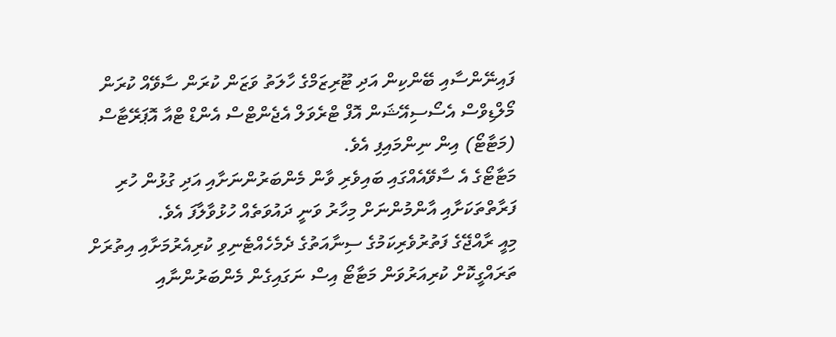ފައިނޭންސާއި ބޭންކިން އަދި ޓޫރިޒަމްގެ ހާލަތު ވަޒަން ކުރަން ސާވޭއް ކުރަން މޯލްޑިވްސް އެސޯސިއޭޝަން އޮފް ޓްރެވަލް އެޖެންޓްސް އެންޑް ޓްއާ އޮޕަރޭޓާސް (މަޓާޓޯ) އިން ނިންމައިފި އެވެ.
މަޓާޓޯގެ އެ ސާވޭއެއްގައި ބައިވެރި ވާން މެންބަރުންނަށާއި އަދި ގުޅުން ހުރި ފަރާތްތަކަށާއި އާންމުންނަށް މިހާރު ވަނީ ދައުވަތެއް ހުޅުވާލާފަ އެވެ.
މިއީ ރާއްޖޭގެ ފަތުރުވެރިކަމުގެ ސިނާއަތުގެ ދެމެހެއްޓެނިވި ކުރިއެރުމަށާއި އިތުރަށް ތަރައްގީކޮށް ކުރިއަރުވަން މަޓާޓޯ އިސް ނަގައިގެން މެންބަރުންނާއި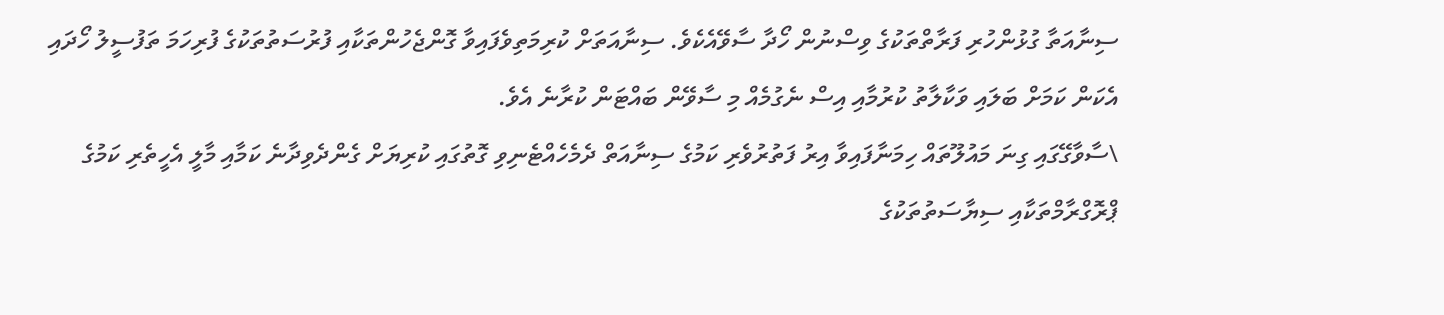ސިނާއަތާ ގުޅުންހުރި ފަރާތްތަކުގެ ވިސްނުން ހޯދާ ސާވޭއެކެވެ. ސިނާއަތަށް ކުރިމަތިވެފައިވާ ގޮންޖެހުންތަކާއި ފުރުސަތުތަކުގެ ފުރިހަމަ ތަފުސީލު ހޯދައި އެކަން ކަމަށް ބަލައި ވަކާލާތު ކުރުމާއި އިސް ނެގުމެއް މި ސާވޭން ބައްޓަން ކުރާނެ އެވެ.
\ސާވާގޭގައި ގިނަ މައުލޫތައް ހިމަނާފައިވާ އިރު ފަތުރުވެރި ކަމުގެ ސިނާއަތް ދެމެހެއްޓެނިވި ގޮތުގައި ކުރިޔަށް ގެންދެވިދާނެ ކަމާއި މާލީ އެހީތެރި ކަމުގެ ޕްރޮގްރާމްތަކާއި ސިޔާސަތުތަކުގެ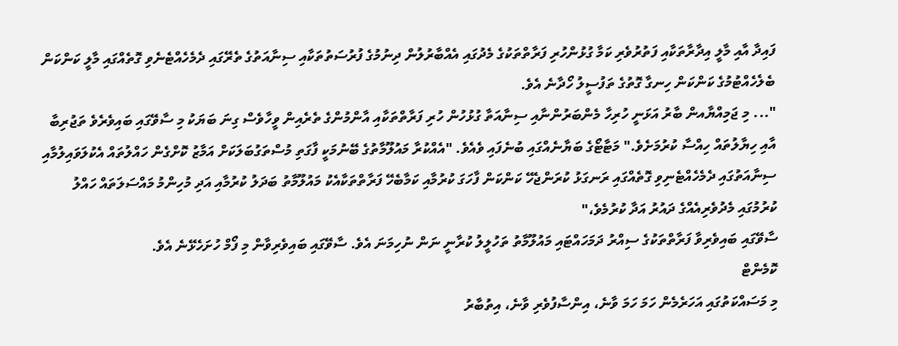ފައިދާ އާއި މާލީ އިދާރާތަކާއި ފަތުރުވެރި ކަމާ ގުޅުންހުރި ފަރާތްތަކުގެ މެދުގައި އެއްބާރުލުން ދިނުމުގެ ފުރުސަތުތަކާއި ސިނާއަތުގެ ތެރޭގައި ދެމެހެއްޓެނެވި ގޮތެއްގައި މާލީ ކަންކަން ބެލެހެއްޓުމުގެ ކަންކަން ހިނގާ ގޮތުގެ ތަފުސީލު ހޯދާނެ އެވެ.
"... މި ޖަމިއްޔާއން ބާރު އަޅަނީ ހުރިހާ މެންބަރުންނާއި ސިނާއަތާ ގުޅުހުން ހުރި ފަރާތްތަކާއި އާންމުންގެ ތެރެއިން ވީހާވެސް ގިނަ ބަޔަކު މި ސާވޭގައި ބައިވެރެވެ ތަޖުރިބާ އާއި ހިޔާލުތައް ހިއްސާ ކުރުމަށެވެ." މަޓާޓޯގެ ބަޔާނެއްގައި ބުނެފައި ވެއެވެ. "އެއްކުރާ މައުލޫމާތުގެ ބޭނުމަކީ ފާގަތި މުސްތަގުބަލަކަށް އަމާޒު ކޮށްގެން ހައްލުތައް އެކުލަވައިލުމާއި ސިނާއަތުގައި ދެމެހެއްޓެނިވި ގޮތެއްގައި ރަނގަޅު ކުރަންޖެހޭ ކަންކަން ފާހަގަ ކުރުމާއި ކަމާބެހޭ ފަރާތްތަކާއެކު މައުލޫމާތު ބަދަލު ކުރުމާއި އަދި މުހިންމު މައްސަލަތައް ހައްލު ކުރުމުގައި މެދުވެރިއެއްގެ ދައުރު އަދާ ކުރުމެވެ،"
ސާވޭގައި ބައިވެރިވާ ފަރާތްތަކުގެ ސިއްރު ދަމަހައްޓައި މައުލޫމާތު ތަހުލީލު ކުރާނީ ނަން ނުހިމަނަ އެވެ. ސާވޭގައި ބައިވެރިވާން މި ފޯމް ހުށަހެޅޭނެ އެވެ.
ކޮމެންޓް
މި މަސައްކަތުގައި އަހަރެމެން ހަމަ ހަމަ ވާނެ، އިންސާފުވެރި ވާނެ، އިތުބާރު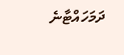ދަމަހައްޓާނެ